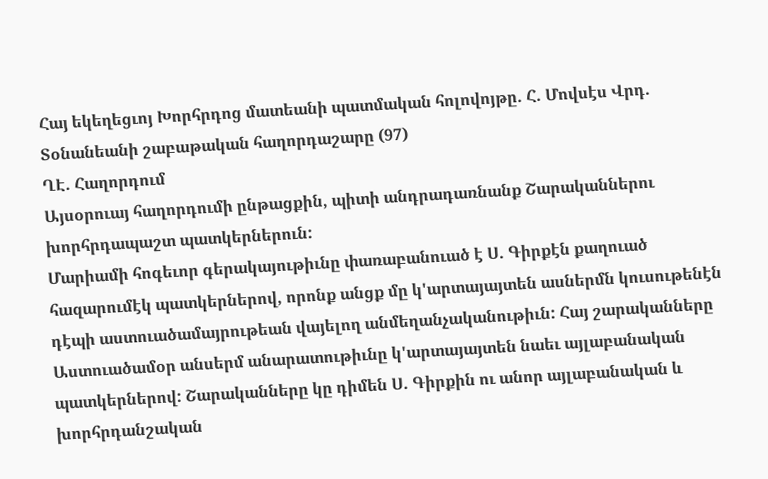Հայ եկեղեցւոյ Խորհրդոց մատեանի պատմական հոլովոյթը. Հ. Մովսէս Վրդ. Տօնանեանի շաբաթական հաղորդաշարը (97)
ՂԷ. Հաղորդում
Այսօրուայ հաղորդումի ընթացքին, պիտի անդրադառնանք Շարականներու խորհրդապաշտ պատկերներուն:
Մարիամի հոգեւոր գերակայութիւնը փառաբանուած է Ս. Գիրքէն քաղուած հազարումէկ պատկերներով, որոնք անցք մը կ'արտայայտեն ասներմն կուսութենէն դէպի աստուածամայրութեան վայելող անմեղանչականութիւն: Հայ շարականները Աստուածամօր անսերմ անարատութիւնը կ'արտայայտեն նաեւ այլաբանական պատկերներով: Շարականները կը դիմեն Ս. Գիրքին ու անոր այլաբանական և խորհրդանշական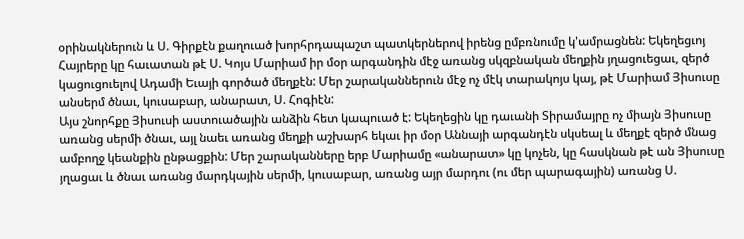օրինակներուն և Ս. Գիրքէն քաղուած խորհրդապաշտ պատկերներով իրենց ըմբռնումը կ'ամրացնեն: Եկեղեցւոյ Հայրերը կը հաւատան թէ Ս. Կոյս Մարիամ իր մօր արգանդին մէջ առանց սկզբնական մեղքին յղացուեցաւ, զերծ կացուցուելով Ադամի Եւայի գործած մեղքէն: Մեր շարականներուն մէջ ոչ մէկ տարակոյս կայ, թէ Մարիամ Յիսուսը անսերմ ծնաւ, կուսաբար, անարատ, Ս. Հոգիէն:
Այս շնորհքը Յիսուսի աստուածային անձին հետ կապուած է: Եկեղեցին կը դաւանի Տիրամայրը ոչ միայն Յիսուսը առանց սերմի ծնաւ, այլ նաեւ առանց մեղքի աշխարհ եկաւ իր մօր Աննայի արգանդէն սկսեալ և մեղքէ զերծ մնաց ամբողջ կեանքին ընթացքին: Մեր շարականները երբ Մարիամը «անարատ» կը կոչեն, կը հասկնան թէ ան Յիսուսը յղացաւ և ծնաւ առանց մարդկային սերմի, կուսաբար, առանց այր մարդու (ու մեր պարագային) առանց Ս.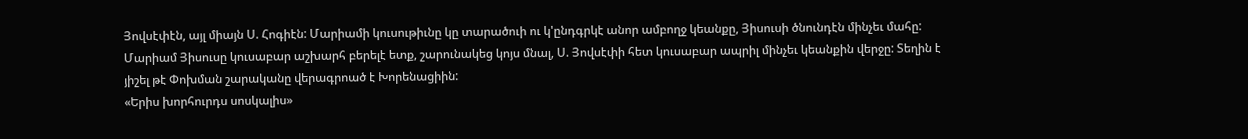Յովսէփէն, այլ միայն Ս. Հոգիէն: Մարիամի կուսութիւնը կը տարածուի ու կ'ընդգրկէ անոր ամբողջ կեանքը, Յիսուսի ծնունդէն մինչեւ մահը: Մարիամ Յիսուսը կուսաբար աշխարհ բերելէ ետք, շարունակեց կոյս մնալ, Ս. Յովսէփի հետ կուսաբար ապրիլ մինչեւ կեանքին վերջը: Տեղին է յիշել թէ Փոխման շարականը վերագրոած է Խորենացիին:
«Երիս խորհուրդս սոսկալիս»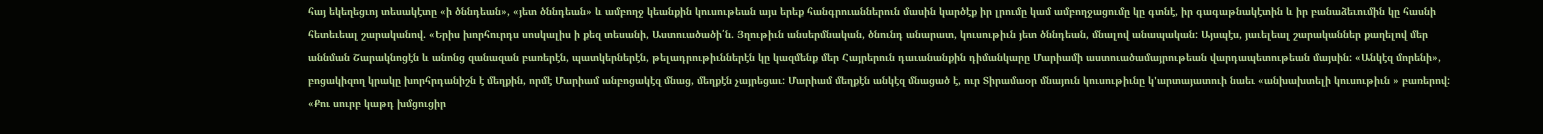հայ եկեղեցւոյ տեսակէտը «ի ծննդեան», «յետ ծննդեան» և ամբողջ կեանքին կուսութեան այս երեք հանգրուաններուն մասին կարծէք իր լրումը կամ ամբողջացումը կը գտնէ, իր գագաթնակէտին և իր բանաձեւումին կը հասնի հետեւեալ շարականով. «Երիս խորհուրդս սոսկալիս ի քեզ տեսանի, Աստուածածի՛ն. Յղութիւն անսերմնական, ծնունդ անարատ, կուսութիւն յետ ծննդեան, մնալով անապական: Այսպէս, յաւելեալ շարականներ քաղելով մեր աննման Շարակնոցէն և անոնց զանազան բառերէն, պատկերներէն, թելադրութիւններէն կը կազմենք մեր Հայրերուն դաւանանքին դիմանկարը Մարիամի աստուածամայրութեան վարդապետութեան մայսին: «Անկէզ մորենի», բոցակիզող կրակը խորհրդանիշն է մեղքին, որմէ Մարիամ անբոցակէզ մնաց, մեղքէն չայրեցաւ: Մարիամ մեղքէն անկէզ մնացած է, ուր Տիրամաօր մնայուն կուսութիւնը կ'արտայատուի նաեւ «անխախտելի կուսութիւն » բառերով:
«Քու սուրբ կաթդ խմցուցիր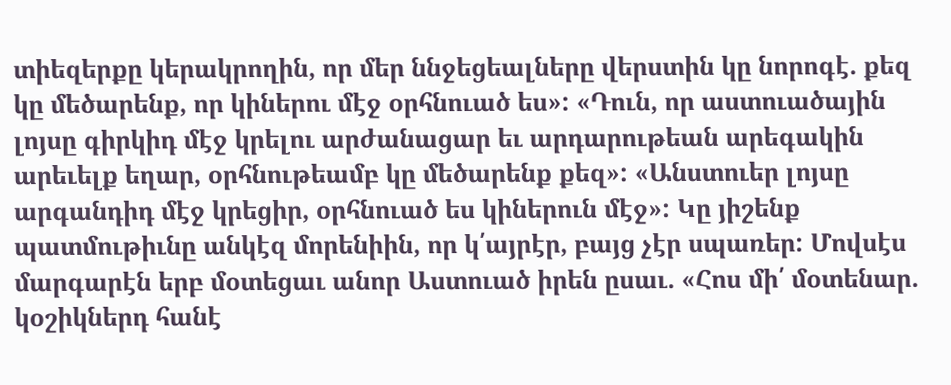տիեզերքը կերակրողին, որ մեր ննջեցեալները վերստին կը նորոգէ. քեզ կը մեծարենք, որ կիներու մէջ օրհնուած ես»: «Դուն, որ աստուածային լոյսը գիրկիդ մէջ կրելու արժանացար եւ արդարութեան արեգակին արեւելք եղար, օրհնութեամբ կը մեծարենք քեզ»: «Անստուեր լոյսը արգանդիդ մէջ կրեցիր, օրհնուած ես կիներուն մէջ»: Կը յիշենք պատմութիւնը անկէզ մորենիին, որ կ՛այրէր, բայց չէր սպառեր: Մովսէս մարգարէն երբ մօտեցաւ անոր Աստուած իրեն ըսաւ. «Հոս մի՛ մօտենար. կօշիկներդ հանէ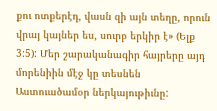քու ոտքերէդ, վասն զի այն տեղը, որուն վրայ կայներ ես, սուրբ երկիր է» (Ելք 3:5): Մեր շարականագիր հայրերը այդ մորենիին մէջ կը տեսնեն Աստուածամօր ներկայութիւնը: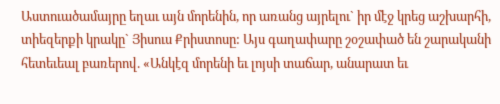Աստուածամայրը եղաւ այն մորենին, որ առանց այրելու` իր մէջ կրեց աշխարհի, տիեզերքի կրակը` Յիսուս Քրիստոսը: Այս գաղափարը շօշափած են շարականի հետեւեալ բառերով. «Անկէզ մորենի եւ լոյսի տաճար, անարատ եւ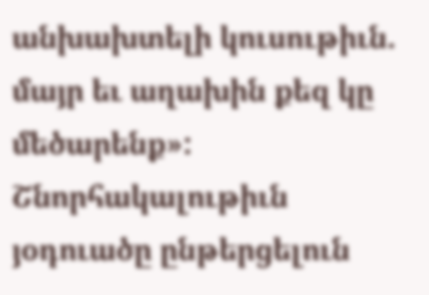անխախտելի կուսութիւն. մայր եւ աղախին քեզ կը մեծարենք»:
Շնորհակալութիւն յօդուածը ընթերցելուն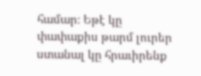համար։ Եթէ կը փափաքիս թարմ լուրեր ստանալ կը հրաւիրենք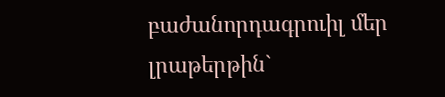բաժանորդագրուիլ մեր լրաթերթին`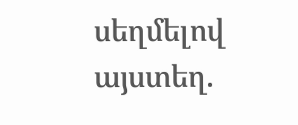սեղմելով այստեղ.